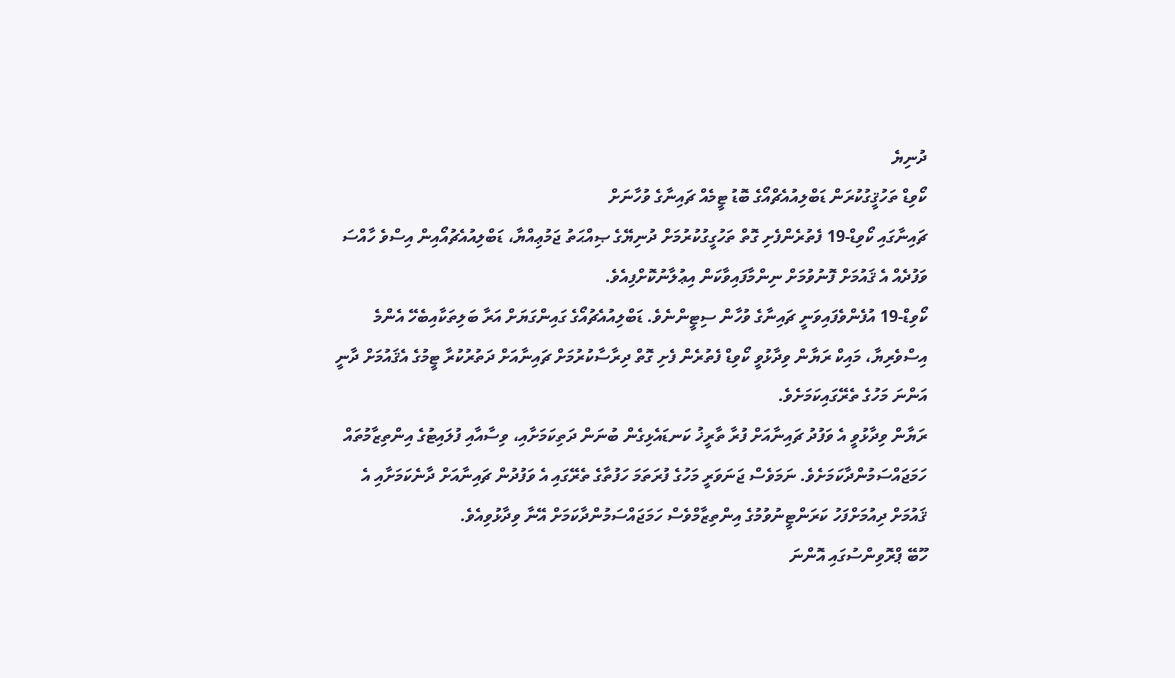ދުނިޔެ
ކޯވިޑް ތަހުޤީގުކުރަން ޑަބްލިއުއެޗްއޯގެ ބޮޑު ޓީމެއް ޗައިނާގެ ވުހާނަށް
ޗައިނާގައި ކޯވިޑް-19 ފެތުރެންފެށި ގޮތް ތަހުގީގުކުރުމަށް ދުނިޔޭގެ ޞިއްޙަތު ޖަމުޢިއްޔާ، ޑަބްލިއުއެޗުއޯއިން އިސްވެ ހާއްސަ ވަފުދެއް އެ ޤައުމަށް ފޮނުވުމަށް ނިންމާފައިވާކަން އިޢުލާނުކޮށްފިއެވެ.
ކޯވިޑް-19 އުފެންވެފައިވަނީ ޗައިނާގެ ވުހާން ސިޓީންނެވެ. ޑަބްލިއުއެޗުއޯގެ ގައިންގަޔަށް އަރާ ބަލިތަކާއިބެހޭ އެންމެ އިސްވެރިޔާ، މައިކް ރަޔާން ވިދާޅުވީ ކޯވިޑް ފެތުރެން ފެށި ގޮތް ދިރާސާކުރުމަށް ޗައިނާއަށް ދަތުރުކުރާ ޓީމުގެ އެޤައުމަށް ދާނީ އަންނަ މަހުގެ ތެރޭގައިކަމަށެވެ.
ރަޔާން ވިދާޅުވީ އެ ވަފުދު ޗައިނާއަށް ފުރާ ތާރީޚު ކަނޑައެޅިގެން ބުނަން ދަތިކަމަށާއި، ވިސާއާއި ފުލައިޓުގެ އިންތިޒާމުތައް ހަމަޖައްސަމުންދާކަމަށެވެ. ނަމަވެސް ޖަނަވަރީ މަހުގެ ފުރަތަމަ ހަފުތާގެ ތެރޭގައި އެ ވަފުދުން ޗައިނާއަށް ދާނެކަމަށާއި އެ ޤައުމަށް ދިއުމަށްފަހު ކަރަންޓީނުވުމުގެ އިންތިޒާމްވެސް ހަމަޖައްސަމުންދާކަމަށް އޭނާ ވިދާޅުވިއެވެ.
ހޫބޭ ޕްރޮވިންސުގައި އޮންނަ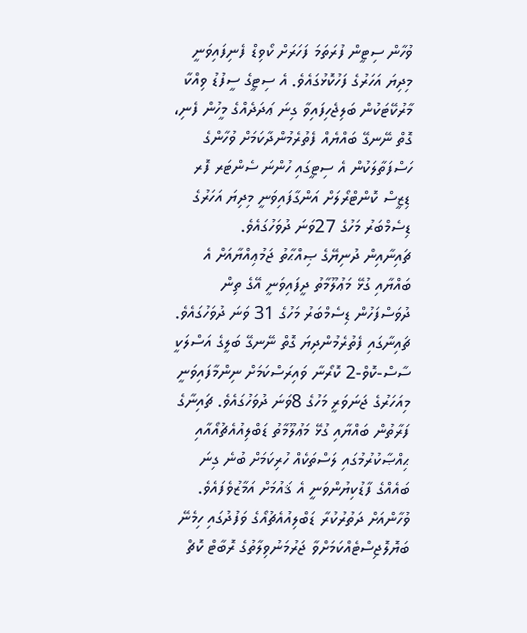ވުހާން ސިޓީން ފުރަތަމަ ފަހަރަށް ކޯވިޑް ފެނިފައިވަނީ މިދިޔަ އަހަރުގެ ފަހުކޮޅުގައެވެ. އެ ސިޓީގެ ސީފުޑު ވިއްކާ މާރުކޭޓަކުން ބަލިޖެހިފައިވާ ގިނަ ޢަދަދެއްގެ މީހުން ފެނި، ގޮތް ނޭނގޭ ބައްޔެއް ފެތުރެމުންދާކަމަށް ވުހާންގެ ހަސްފަތާލަކުން އެ ސިޓީގައި ހުންނަ ސެންޓަރ ފޮރ ޑިޒީސް ކޮންޓްރޯލަށް އަންގާފައިވަނީ މިދިޔަ އަހަރުގެ ޑިސެމްބަރު މަހުގެ 27ވަނަ ދުވަހުގައެވެ.
ޗައިނާއިން ދުނިޔޭގެ ޞިއްޙާތު ޖަމުޢިއްޔާއަށް އެ ބައްޔާއި ގުޅޭ މަޢުލޫމާތު ދީފައިވަނީ އޭގެ ތިން ދުވަސްފަހުން ޑިސެމްބަރު މަހުގެ 31 ވަނަ ދުވަހުގައެވެ. ޗައިނާގައި ފެތުރެމުންދިޔަ ގޮތް ނޭނގޭ ބަލީގެ އަސްލަކީ ސާސް-ކޮވް-2 ކޮރޯނާ ވައިރަސްކަމަށް ނިންމާފައިވަނީ މިއަހަރުގެ ޖަނަވަރީ މަހުގެ 8ވަނަ ދުވަހުގައެވެ. ޗައިނާގެ ފަރާތުން ބައްޔާއި ގުޅޭ މަޢުލޫމާތު ޑަބްލިއުއެޗުއޯއާއި ޙިއްޞާކުރުމުގައި ލަސްތަކެއް ހުރިކަމަށް ބުނެ ގިނަ ބައެއްގެ ފާޑުކިޔުންވަނީ އެ ޤައުމަށް އަމާޒުވެފައެވެ.
ވުހާންއަށް ދަތުރުކުރާ ޑަބްލިއުއެޗުއޯގެ ވަފުދުގައި ހިމެނޭ ބަޔޮލޮޖިސްޓެއްކަމަށްވާ ޖަރުމަނުވިލާތުގެ ރޮބާޓް ކޮޗް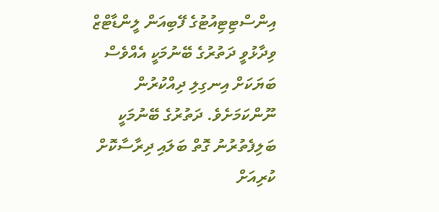އިންސްޓިޓިއުޓުގެ ފޭބިއަން ލީންޑާޓްޒް ވިދާޅުވީ ދަތުރުގެ ބޭނުމަކީ އެއްވެސް ބަޔަކަށް އިނގިލި ދިއްކުރުން ނޫންކަމަށެވެ. ދަތުރުގެ ބޭނުމަކީ ބަލިފެތުރުނު ގޮތް ބަލައި ދިރާސާކޮށް ކުރިއަށް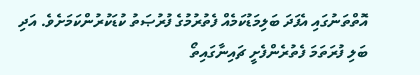އޮތްތަނުގައި އެފަދަ ބަލިމަޑުކަމެއް ފެތުރުމުގެ ފުރުޞަތު ކުޑަކުރުންކަމަށެވެ. އަދި ބަލި ފުރަތަމަ ފެތުރެންފެށީ ޗައިނާގައިތޯ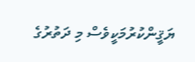ޔަޤީންކުރުމަކީވެސް މި ދަތުރުގެ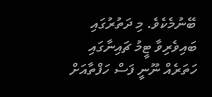ބޭނުމެކެވެ. މި ދަތުރުގައި ބައިވެރިވާ ޓީމު ޗައިނާގައި ހަތަރެއް ނޫނީ ފަސް ހަފްތާއަށް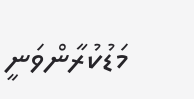މަޑުކުރާންވަނީ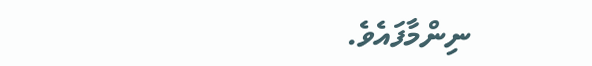ނިންމާފައެވެ.